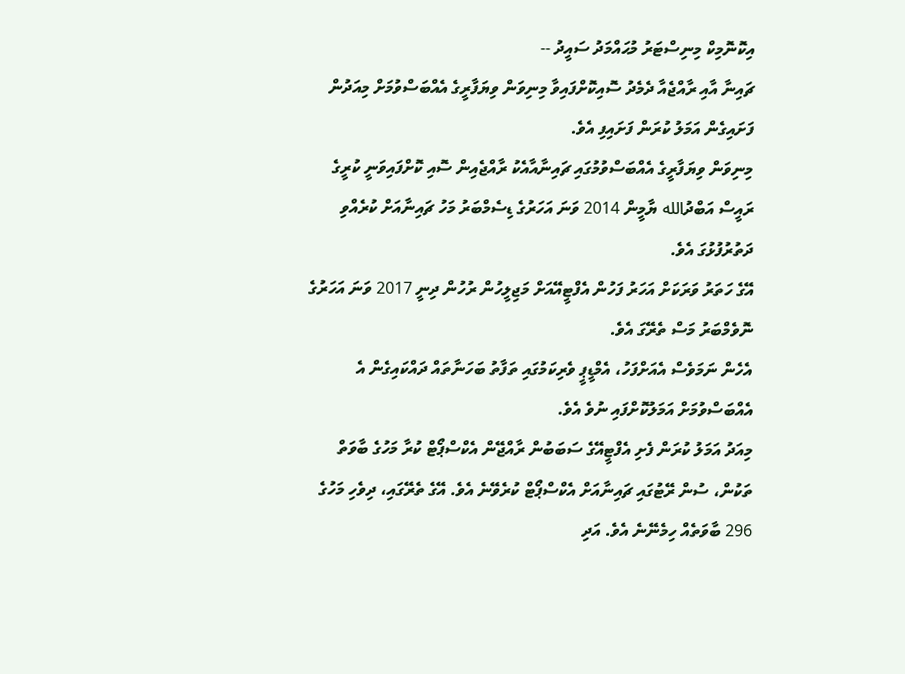އިކޮނޮމިކް މިނިސްޓަރު މުޙައްމަދު ސައީދު --
ޗައިނާ އާއި ރާއްޖެއާ ދެމެދު ސޮއިކޮށްފައިވާ މިނިވަން ވިޔަފާރީގެ އެއްބަސްވުމަށް މިއަދުން ފަށައިގެން އަމަލު ކުރަން ފަށައިފި އެވެ.
މިނިވަން ވިޔަފާރީގެ އެއްބަސްވުމުގައި ޗައިނާއާއެކު ރާއްޖެއިން ސޮއި ކޮށްފައިވަނީ ކުރީގެ ރައީސް އަބްދުالله ޔާމީން 2014 ވަނަ އަހަރުގެ ޑިސެމްބަރު މަހު ޗައިނާއަށް ކުރެއްވި ދަތުރުފުޅުގަ އެވެ.
އޭގެ ހަތަރު ވަރަކަށް އަހަރު ފަހުން އެފްޓީއޭއަށް މަޖިލީހުން ރުހުން ދިނީ 2017 ވަނަ އަހަރުގެ ނޮވެމްބަރު މަސް ތެރޭގަ އެވެ.
އެހެން ނަމަވެސް އެއަށްފަހު، އެމްޑީޕީ ވެރިކަމުގައި ތަފާތު ބަހަނާތައް ދައްކައިގެން އެ އެއްބަސްވުމަށް އަމަލުކޮށްފައި ނުވެ އެވެ.
މިއަދު އަމަލު ކުރަން ފެށި އެފްޓީއޭގެ ސަބަބުން ރާއްޖޭން އެކްސްޕޯޓް ކުރާ މަހުގެ ބާވަތް ތަކުން، ސުން ރޭޓުގައި ޗައިނާއަށް އެކްސްޕޯޓް ކުރެވޭނެ އެވެ. އޭގެ ތެރޭގައި، ދިވެހި މަހުގެ 296 ބާވަތެއް ހިމެނޭނެ އެވެ. އަދި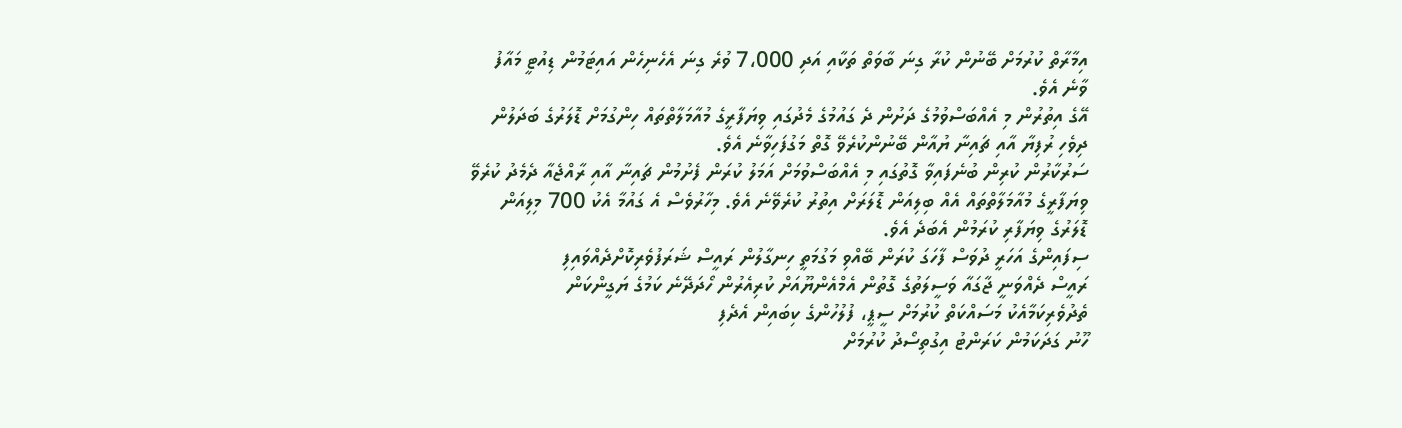އިމާރާތް ކުރުމަށް ބޭނުން ކުރާ ގިނަ ބާވަތް ތަކާއި އަދި 7،000 ވުރެ ގިނަ އެހެނިހެން އައިޓަމުން ޑިއުޓީ މައާފު ވާނެ އެވެ.
އޭގެ އިތުރުން މި އެއްބަސްވުމުގެ ދަށުން ދެ ގައުމުގެ މެދުގައި ވިޔަފާރީގެ މުއާމަލާތްތައް ހިންގުމަށް ޑޮލަރުގެ ބަދަލުން ދިވެހި ރުފިޔާ އާއި ޗައިނާ ޔުއާން ބޭނުންކުރެވޭ ގޮތް މަގުފަހިވާނެ އެވެ.
ސަރުކާރުން ކުރިން ބުނެފައިވާ ގޮތުގައި މި އެއްބަސްވުމަށް އަމަލު ކުރަން ފެށުމުން ޗައިނާ އާއި ރާއްޖެއާ ދެމެދު ކުރެވޭ ވިޔަފާރީގެ މުއާމަލާތްތައް އެއް ބިލިއަން ޑޮލަރަށް އިތުރު ކުރެވޭނެ އެވެ. މިހާރުވެސް އެ ގައުމާ އެކު 700 މިލިއަން ޑޮލަރުގެ ވިޔަފާރި ކުރަމުން އެބަދެ އެވެ.
ސިފައިންގެ އަހަރީ ދުވަސް ފާހަގަ ކުރަން ބޭއްވި މަގުމަތީ ހިނގާލުން ރައީސް ޝަރަފުވެރިކޮށްދެއްވައިފި
ރައީސް ދެއްވަނީ ޖާގައާ ވަސީލަތުގެ ގޮތުން އެމްއެންޔޫއަށް ކުރިއެރުން ހޯދަދޭނެ ކަމުގެ ޔަގީންކަން
ތެދުވެރިކަމާއެކު މަސައްކަތް ކުރުމަށް ސީޕީ، ފުލުހުންގެ ކިބައިން އެދެފި
ހޫނު ގަދަކަމުން ކަރަންޓު އިގުތިސޯދު ކުރުމަށް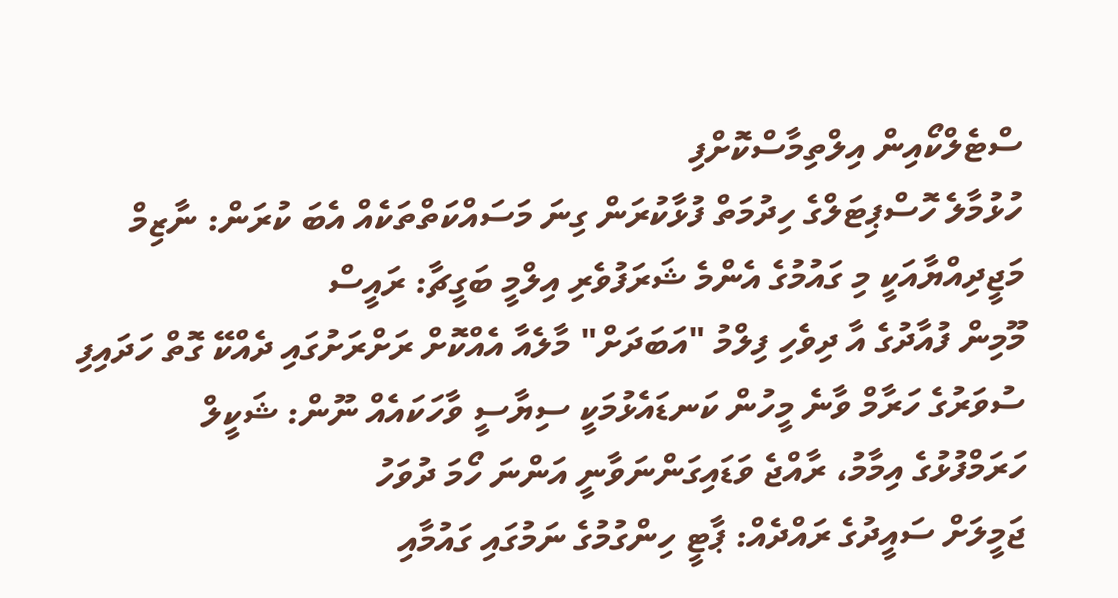ސްޓެލްކޯއިން އިލްތިމާސްކޮށްފި
ހުޅުމާލެ ހޮސްޕިޓަލްގެ ހިދުމަތް ފުޅާކުރަން ގިނަ މަސައްކަތްތަކެއް އެބަ ކުރަން: ނާޒިމް
މަޖީދިއްޔާއަކީ މި ގައުމުގެ އެންމެ ޝަރަފުވެރި އިލްމީ ބަގީޗާ: ރައީސް
މޫމިން ފުއާދުގެ އާ ދިވެހި ފިލްމު "އަބަދަށް" މާލެއާ އެއްކޮށް ރަށްރަށުގައި ދެއްކޭ ގޮތް ހަދައިފި
ސުވަރުގެ ހަރާމް ވާނެ މީހުން ކަނޑައެޅުމަކީ ސިޔާސީ ވާހަކައެއް ނޫން: ޝަކީލް
ހަރަމްފުޅުގެ އިމާމު، ރާއްޖެ ވަޑައިގަންނަވާނީ އަންނަ ހޯމަ ދުވަހު
ޖަމީލަށް ސައީދުގެ ރައްދެއް: ޕާޓީ ހިންގުމުގެ ނަމުގައި ގައުމާއި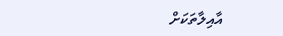އާއިލާތަކަށް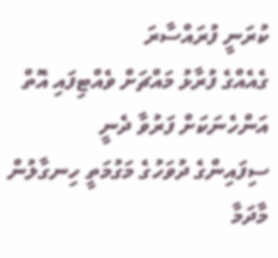ކުރަނީ ފުރައްސާރަ
ގެއެއްގެ ފުރާޅު މައްޗަށް ވެއްޓިފައި އޮތް އަންހެނަކަށް ފަރުވާ ދެނީ
ސިފައިންގެ ދުވަހުގެ މަގުމަތީ ހިނގާލުން މާދަމާ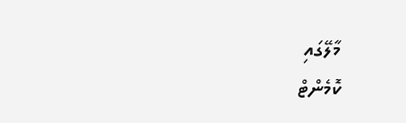މާލޭގައި
ކޮމެންޓް